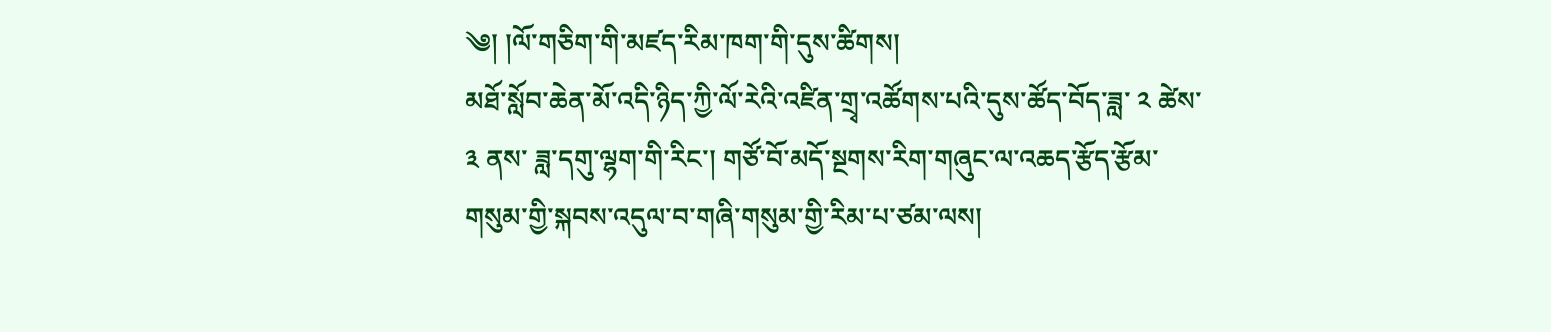༄། །ལོ་གཅིག་གི་མཛད་རིམ་ཁག་གི་དུས་ཚིགས།
མཐོ་སློབ་ཆེན་མོ་འདི་ཉིད་ཀྱི་ལོ་རེའི་འཛིན་གྲྭ་འཚོགས་པའི་དུས་ཚོད་བོད་ཟླ་ ༢ ཚེས་ ༣ ནས་ ཟླ་དགུ་ལྷག་གི་རིང་། གཙོ་བོ་མདོ་སྔགས་རིག་གཞུང་ལ་འཆད་རྩོད་རྩོམ་གསུམ་གྱི་སྐབས་འདུལ་བ་གཞི་གསུམ་གྱི་རིམ་པ་ཙམ་ལས།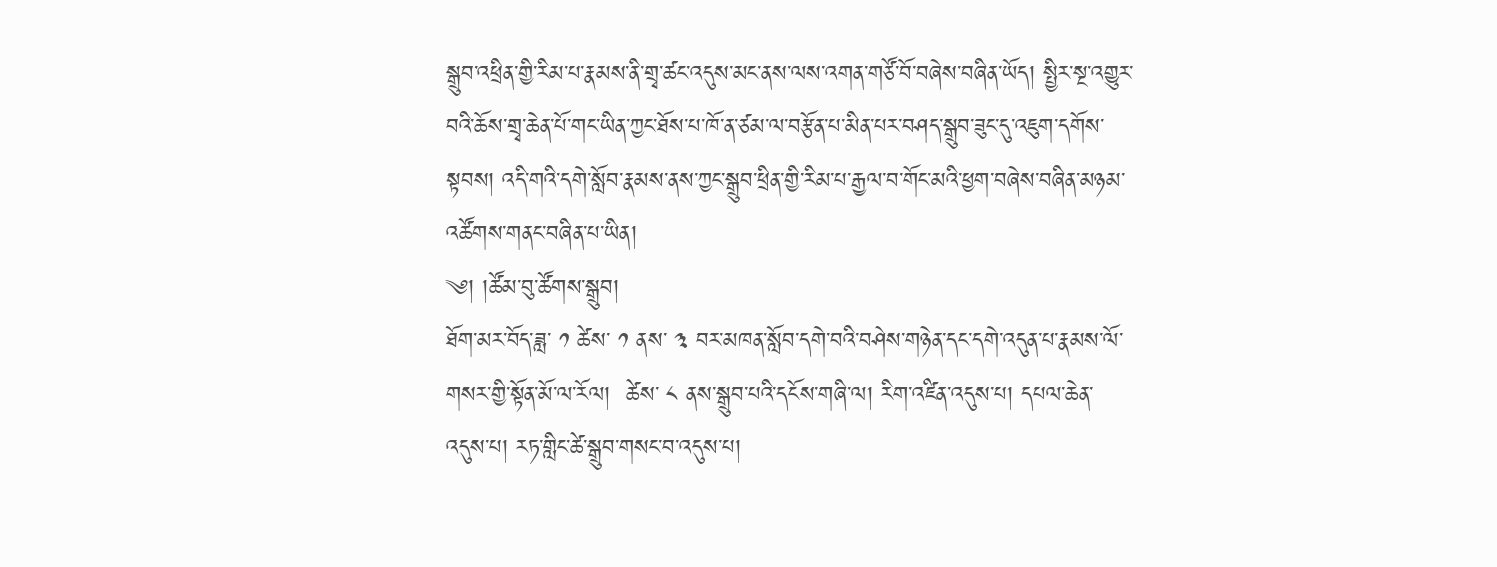སྒྲུབ་འཕྲིན་གྱི་རིམ་པ་རྣམས་ནི་གྲྭ་ཚང་འདུས་མང་ནས་ལས་འགན་གཙོ་བོ་བཞེས་བཞིན་ཡོད། སྤྱིར་སྔ་འགྱུར་བའི་ཆོས་གྲྭ་ཆེན་པོ་གང་ཡིན་ཀྱང་ཐོས་པ་ཁོ་ན་ཙམ་ལ་བརྩོན་པ་མིན་པར་བཤད་སྒྲུབ་ཟུང་དུ་འཇུག་དགོས་སྟབས། འདི་གའི་དགེ་སློབ་རྣམས་ནས་ཀྱང་སྒྲུབ་ཕྲིན་གྱི་རིམ་པ་རྒྱལ་བ་གོང་མའི་ཕྱག་བཞེས་བཞིན་མཉམ་འཚོགས་གནང་བཞིན་པ་ཡིན།
༄། །ཚོམ་བུ་ཚོགས་སྒྲུབ།
ཐོག་མར་བོད་ཟླ་ ༡ ཚེས་ ༡ ནས་ ༣ བར་མཁན་སློབ་དགེ་བའི་བཤེས་གཉེན་དང་དགེ་འདུན་པ་རྣམས་ལོ་གསར་གྱི་སྟོན་མོ་ལ་རོལ།  ཚེས་ ༨ ནས་སྒྲུབ་པའི་དངོས་གཞི་ལ། རིག་འཛིན་འདུས་པ། དཔལ་ཆེན་འདུས་པ། རཏ་གླིང་ཚེ་སྒྲུབ་གསང་བ་འདུས་པ།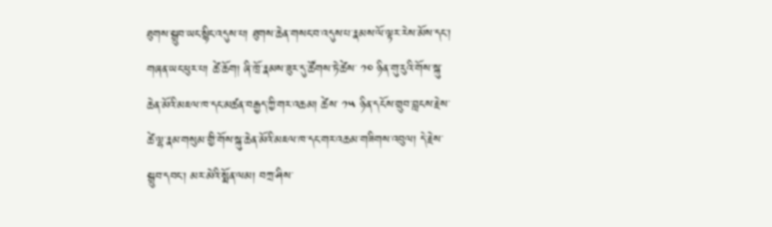ཐུགས་སྒྲུབ་ཡང་སྙིང་འདུས་པ། ཐུགས་ཆེན་གསང་བ་འདུས་པ་རྣམས་ལོ་ལྟར་རེས་མོས་དང་། གཞན་ཡང་ཕུར་པ། ཚེ་ཆོག། ཞི་ཁྲོ་རྣམས་ཟུར་དུ་ཚོགས་ཏེ་ཚེས་ ༡༠ ཉིན་གུ་རུའི་གོས་སྐུ་ཆེན་མོའི་མཇལ་ཁ་དང་མཚན་བརྒྱད་ཀྱི་གར་འཆམ། ཚེས་ ༡༥ ཉིན་དངོས་གྲུབ་བླངས་རྗེས་ཚེ་ལྷ་རྣམ་གསུམ་གྱི་གོས་སྐུ་ཆེན་མོའི་མཇལ་ཁ་དང་གར་འཆམ་གཟིགས་འབུལ། དེ་རྗེས་སྒྲུབ་དབང་། མར་མེའི་སྨོན་ལམ། བཀྲ་ཤིས་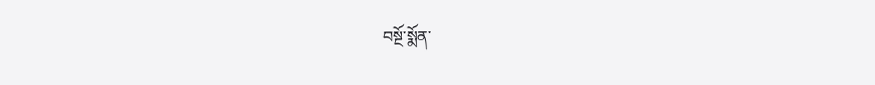བསྔོ་སྨོན་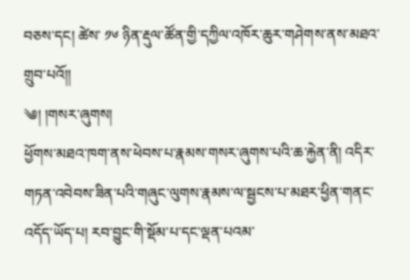བཅས་དང། ཚེས་ ༡༦ ཉིན་རྡུལ་ཚོན་གྱི་དཀྱིལ་འཁོར་ཆུར་གཤེགས་ནས་མཐའ་གྲུབ་པའོ།།
༄། །གསར་ཞུགས།
ཕྱོགས་མཐའ་ཁག་ནས་ཕེབས་པ་རྣམས་གསར་ཞུགས་པའི་ཆ་རྐྱེན་ནི། འདིར་གཏན་འབེབས་ཟིན་པའི་གཞུང་ལུགས་རྣམས་ལ་སྦྱངས་པ་མཐར་ཕྱིན་གནང་འདོད་ཡོད་པ། རབ་བྱུང་གི་སྡོམ་པ་དང་ལྡན་པའམ་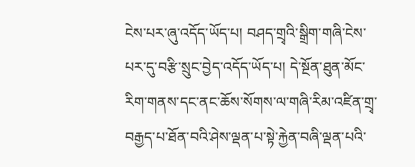ངེས་པར་ཞུ་འདོད་ཡོད་པ། བཤད་གྲྭའི་སྒྲིག་གཞི་ངེས་པར་དུ་བརྩི་སྲུང་བྱེད་འདོད་ཡོད་པ། དེ་སྔོན་ཐུན་མོང་རིག་གནས་དང་ནང་ཆོས་སོགས་ལ་གཞི་རིམ་འཛིན་གྲྭ་བརྒྱད་པ་ཐོན་བའི་ཤེས་ལྡན་པ་སྟེ་རྐྱེན་བཞི་ལྡན་པའི་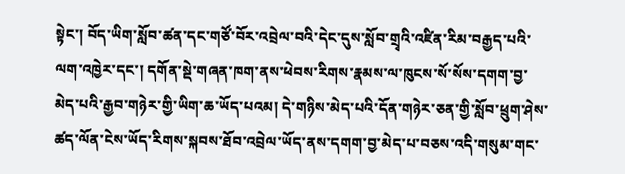སྟེང་། བོད་ཡིག་སློབ་ཚན་དང་གཙོ་བོར་འབྲེལ་བའི་དེང་དུས་སློབ་གྲྭའི་འཛིན་རིམ་བརྒྱད་པའི་ལག་འཁྱེར་དང་། དགོན་སྡེ་གཞན་ཁག་ནས་ཕེབས་རིགས་རྣམས་ལ་ཁུངས་སོ་སོས་དགག་བྱ་མེད་པའི་རྒྱབ་གཉེར་གྱི་ཡིག་ཆ་ཡོད་པའམ། དེ་གཉིས་མེད་པའི་དོན་གཉེར་ཅན་གྱི་སློབ་ཕྲུག་ཤེས་ཚད་ལོན་ངེས་ཡོད་རིགས་སྐབས་ཐོབ་འབྲེལ་ཡོད་ནས་དགག་བྱ་མེད་པ་བཅས་འདི་གསུམ་གང་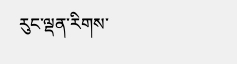རུང་ལྡན་རིགས་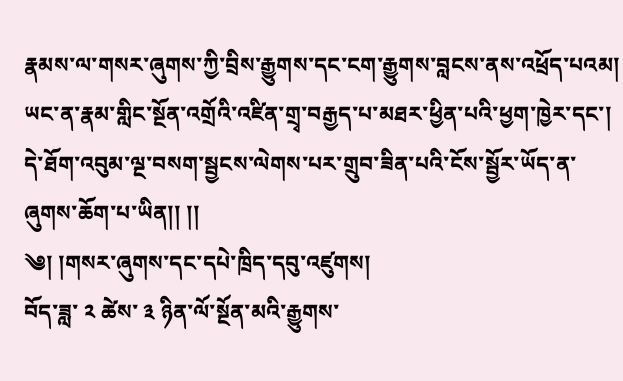རྣམས་ལ་གསར་ཞུགས་ཀྱི་བྲིས་རྒྱུགས་དང་ངག་རྒྱུགས་བླངས་ནས་འཕྲོད་པའམ། ཡང་ན་རྣམ་གླིང་སྔོན་འགྲོའི་འཛིན་གྲྭ་བརྒྱད་པ་མཐར་ཕྱིན་པའི་ཕྱག་ཁྱེར་དང་། དེ་ཐོག་འབུམ་ལྔ་བསག་སྦྱངས་ལེགས་པར་གྲུབ་ཟིན་པའི་ངོས་སྦྱོར་ཡོད་ན་ཞུགས་ཆོག་པ་ཡིན།། །།
༄། །གསར་ཞུགས་དང་དཔེ་ཁྲིད་དབུ་འཛུགས།
བོད་ཟླ་ ༢ ཚེས་ ༣ ཉིན་ལོ་སྔོན་མའི་རྒྱུགས་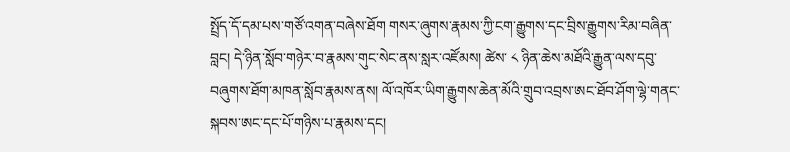སྤྲོད་དོ་དམ་པས་གཙོ་འགན་བཞེས་ཐོག གསར་ཞུགས་རྣམས་ཀྱི་ངག་རྒྱུགས་དང་བྲིས་རྒྱུགས་རིམ་བཞིན་བླང། དེ་ཉིན་སློབ་གཉེར་བ་རྣམས་གུང་སེང་ནས་སླར་འཛོམས། ཚེས་ ༨ ཉིན་ཆེས་མཐོའི་རྒྱུན་ལས་དབུ་བཞུགས་ཐོག་མཁན་སློབ་རྣམས་ནས། ལོ་འཁོར་ཡིག་རྒྱུགས་ཆེན་མོའི་གྲུབ་འབྲས་ཨང་ཐོབ་ཤོག་ལྷེ་གནང་སྐབས་ཨང་དང་པོ་གཉིས་པ་རྣམས་དང།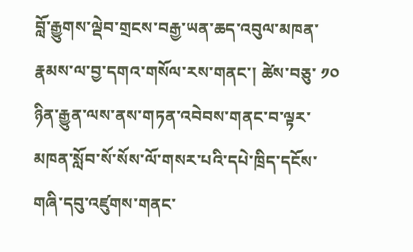བློ་རྒྱུགས་ལྡེབ་གྲངས་བརྒྱ་ཡན་ཆད་འབུལ་མཁན་རྣམས་ལ་བྱ་དགའ་གསོལ་རས་གནང་། ཚེས་བཅུ་ ༡༠ ཉིན་རྒྱུན་ལས་ནས་གཏན་འབེབས་གནང་བ་ལྟར་མཁན་སློབ་སོ་སོས་ལོ་གསར་པའི་དཔེ་ཁྲིད་དངོས་གཞི་དབུ་འཛུགས་གནང་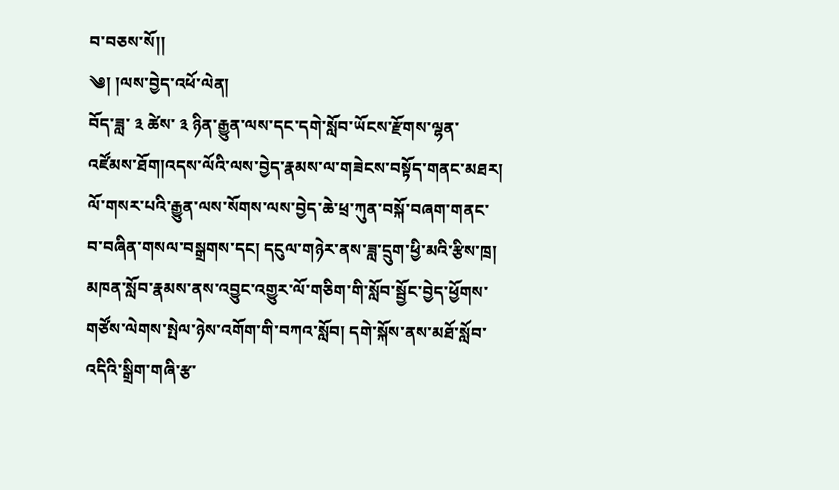བ་བཅས་སོ།།
༄། །ལས་བྱེད་འཕོ་ལེན།
བོད་ཟླ་ ༣ ཚེས་ ༣ ཉིན་རྒྱུན་ལས་དང་དགེ་སློབ་ཡོངས་རྫོགས་ལྷན་འཛོམས་ཐོག།འདས་ལོའི་ལས་བྱེད་རྣམས་ལ་གཟེངས་བསྟོད་གནང་མཐར། ལོ་གསར་པའི་རྒྱུན་ལས་སོགས་ལས་བྱེད་ཆེ་ཕྲ་ཀུན་བསྐོ་བཞག་གནང་བ་བཞིན་གསལ་བསྒྲགས་དང། དངུལ་གཉེར་ནས་ཟླ་དྲུག་ཕྱི་མའི་རྩིས་ཁྲ། མཁན་སློབ་རྣམས་ནས་འབྱུང་འགྱུར་ལོ་གཅིག་གི་སློབ་སྦྱོང་བྱེད་ཕྱོགས་གཙོས་ལེགས་སྤེལ་ཉེས་འགོག་གི་བཀའ་སློབ། དགེ་སྐོས་ནས་མཐོ་སློབ་འདིའི་སྒྲིག་གཞི་རྩ་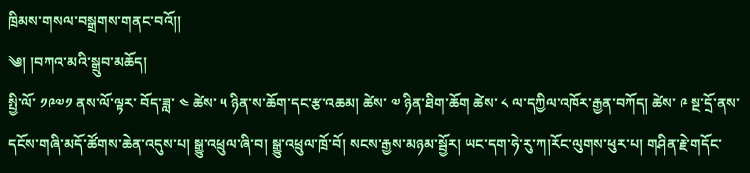ཁྲིམས་གསལ་བསྒྲགས་གནང་བའོ།།
༄། །བཀའ་མའི་སྒྲུབ་མཆོད།
སྤྱི་ལོ་ ༡༩༧༡ ནས་ལོ་ལྟར་ བོད་ཟླ་ ༤ ཚེས་ ༥ ཉིན་ས་ཆོག་དང་རྩ་འཆམ། ཚེས་ ༧ ཉིན་ཐིག་ཆོག ཚེས་ ༨ ལ་དཀྱིལ་འཁོར་རྒྱན་བཀོད། ཚེས་ ༩ སྔ་དྲོ་ནས་དངོས་གཞི་མདོ་ཚོགས་ཆེན་འདུས་པ། སྒྱུ་འཕྲུལ་ཞི་བ། སྒྱུ་འཕྲུལ་ཁྲོ་བོ། སངས་རྒྱས་མཉམ་སྦྱོར། ཡང་དག་ཧེ་རུ་ཀ།རོང་ལུགས་ཕུར་པ། གཤིན་རྗེ་གདོང་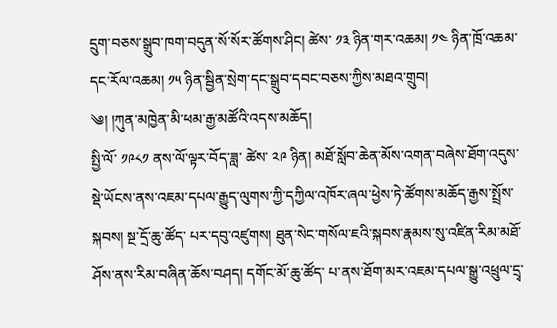དྲུག་བཅས་སྒྲུབ་ཁག་བདུན་སོ་སོར་ཚོགས་ཤིང། ཚེས་ ༡༣ ཉིན་གར་འཆམ། ༡༤ ཉིན་ཁྲོ་འཆམ་དང་རོལ་འཆམ། ༡༥ ཉིན་སྦྱིན་སྲེག་དང་སྒྲུབ་དབང་བཅས་ཀྱིས་མཐའ་གྲུབ།
༄། །ཀུན་མཁྱེན་མི་ཕམ་རྒྱ་མཚོའི་འདས་མཆོད།
སྤྱི་ལོ་ ༡༩༨༡ ནས་ལོ་ལྟར་བོད་ཟླ་ ཚེས་ ༢༩ ཉིན། མཐོ་སློབ་ཆེན་མོས་འགན་བཞེས་ཐོག་འདུས་སྡེ་ཡོངས་ནས་འཇམ་དཔལ་རྒྱུད་ལུགས་ཀྱི་དཀྱིལ་འཁོར་ཞལ་ཕྱེས་ཏེ་ཚོགས་མཆོད་རྒྱས་སྤྲོས་སྐབས། སྔ་དྲོ་ཆུ་ཚོད་ པར་དབུ་འཛུགས། ཐུན་སེང་གསོལ་ཇའི་སྐབས་རྣམས་སུ་འཛིན་རིམ་མཐོ་ཤོས་ནས་རིམ་བཞིན་ཆོས་བཤད། དགོང་མོ་ཆུ་ཚོད་ པ་ནས་ཐོག་མར་འཇམ་དཔལ་སྒྱུ་འཕྲུལ་དྲྭ་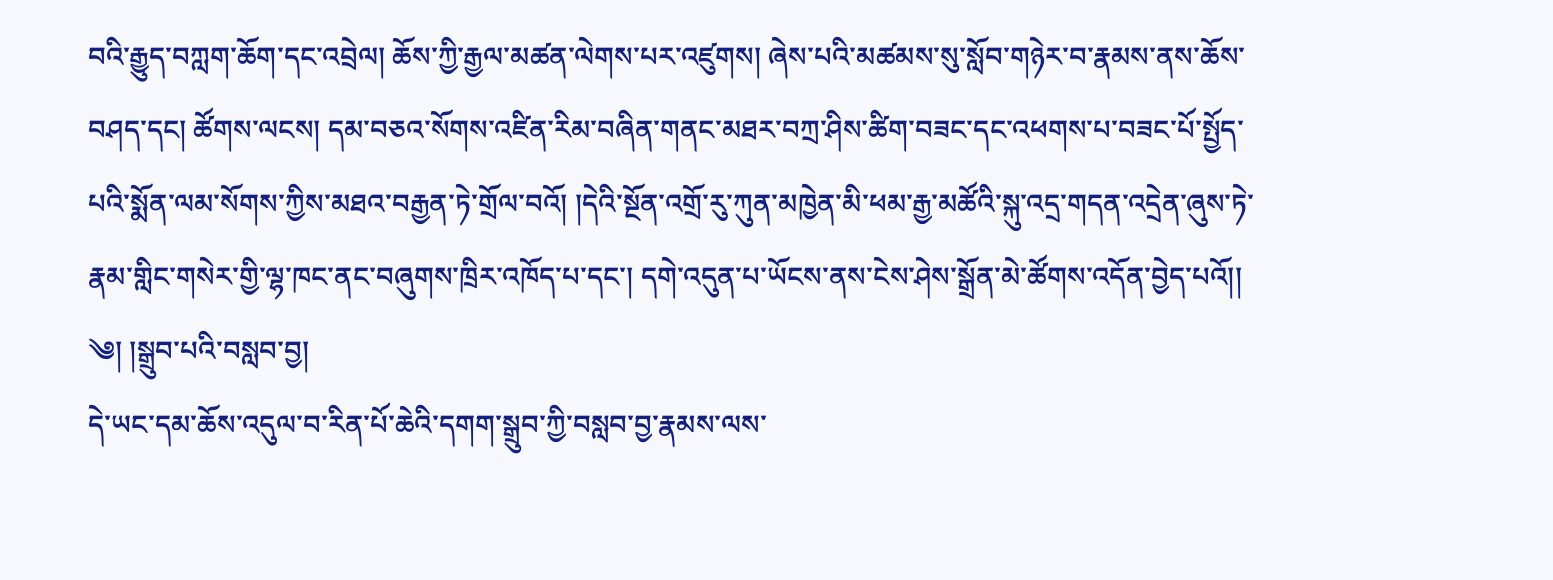བའི་རྒྱུད་བཀླག་ཆོག་དང་འབྲེལ། ཆོས་ཀྱི་རྒྱལ་མཚན་ལེགས་པར་འཛུགས། ཞེས་པའི་མཚམས་སུ་སློབ་གཉེར་བ་རྣམས་ནས་ཆོས་བཤད་དང། ཚོགས་ལངས། དམ་བཅའ་སོགས་འཛིན་རིམ་བཞིན་གནང་མཐར་བཀྲ་ཤིས་ཚིག་བཟང་དང་འཕགས་པ་བཟང་པོ་སྤྱོད་པའི་སྨོན་ལམ་སོགས་ཀྱིས་མཐའ་བརྒྱན་ཏེ་གྲོལ་བའོ། །དེའི་སྔོན་འགྲོ་རུ་ཀུན་མཁྱེན་མི་ཕམ་རྒྱ་མཚོའི་སྐུ་འདྲ་གདན་འདྲེན་ཞུས་ཏེ་རྣམ་གླིང་གསེར་གྱི་ལྷ་ཁང་ནང་བཞུགས་ཁྲིར་འཁོད་པ་དང་། དགེ་འདུན་པ་ཡོངས་ནས་ངེས་ཤེས་སྒྲོན་མེ་ཚོགས་འདོན་བྱེད་པའོ།།
༄། །སྒྲུབ་པའི་བསླབ་བྱ།
དེ་ཡང་དམ་ཆོས་འདུལ་བ་རིན་པོ་ཆེའི་དགག་སྒྲུབ་ཀྱི་བསླབ་བྱ་རྣམས་ལས་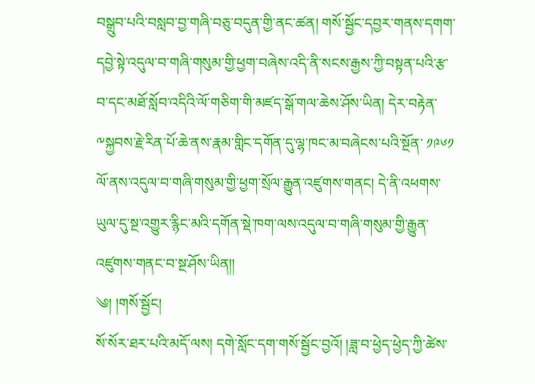བསྒྲུབ་པའི་བསླབ་བྱ་གཞི་བཅུ་བདུན་གྱི་ནང་ཚན། གསོ་སྦྱོང་དབྱར་གནས་དགག་དབྱེ་སྟེ་འདུལ་བ་གཞི་གསུམ་གྱི་ཕྱག་བཞེས་འདི་ནི་སངས་རྒྱས་ཀྱི་བསྟན་པའི་རྩ་བ་དང་མཐོ་སློབ་འདིའི་ལོ་གཅིག་གི་མཛད་སྒོ་གལ་ཆེས་ཤོས་ཡིན། དེར་བརྟེན་༸སྐྱབས་རྗེ་རིན་པོ་ཆེ་ནས་རྣམ་གླིང་དགོན་དུ་ལྷ་ཁང་མ་བཞེངས་པའི་སྔོན་ ༡༩༦༡ ལོ་ནས་འདུལ་བ་གཞི་གསུམ་གྱི་ཕྱག་སྲོལ་རྒྱུན་འཛུགས་གནང། དེ་ནི་འཕགས་ཡུལ་དུ་སྔ་འགྱུར་རྙིང་མའི་དགོན་སྡེ་ཁག་ལས་འདུལ་བ་གཞི་གསུམ་གྱི་རྒྱུན་འཛུགས་གནང་བ་སྔ་ཤོས་ཡིན།།
༄། །གསོ་སྦྱོང།
སོ་སོར་ཐར་པའི་མདོ་ལས། དགེ་སློང་དག་གསོ་སྦྱོང་བྱའོ། །ཟླ་བ་ཕྱེད་ཕྱེད་ཀྱི་ཚེས་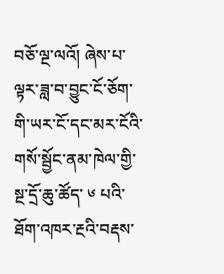བཅོ་ལྔ་ལའོ། ཞེས་པ་ལྟར་ཟླ་བ་བྱུང་ངོ་ཅོག་གི་ཡར་ངོ་དང་མར་ངོའི་གསོ་སྦྱོང་ནམ་ཁེལ་གྱི་སྔ་དྲོ་ཆུ་ཚོད་ ༦ པའི་ཐོག་འཁར་རྔའི་བརྡས་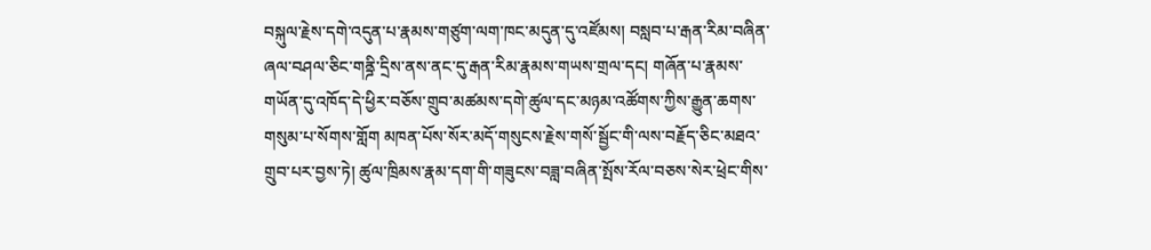བསྐུལ་རྗེས་དགེ་འདུན་པ་རྣམས་གཙུག་ལག་ཁང་མདུན་དུ་འཛོམས། བསླབ་པ་རྒན་རིམ་བཞིན་ཞལ་བཤལ་ཅིང་གནྜི་དྲིས་ནས་ནང་དུ་རྒན་རིམ་རྣམས་གཡས་གྲལ་དང། གཞོན་པ་རྣམས་གཡོན་དུ་འཁོད་དེ་ཕྱིར་བཅོས་གྲུབ་མཚམས་དགེ་ཚུལ་དང་མཉམ་འཚོགས་ཀྱིས་རྒྱུན་ཆགས་གསུམ་པ་སོགས་གློག མཁན་པོས་སོར་མདོ་གསུངས་རྗེས་གསོ་སྦྱོང་གི་ལས་བརྗོད་ཅིང་མཐའ་གྲུབ་པར་བྱས་ཏེ། ཚུལ་ཁྲིམས་རྣམ་དག་གི་གཟུངས་བཟླ་བཞིན་སྤོས་རོལ་བཅས་སེར་ཕྲེང་གིས་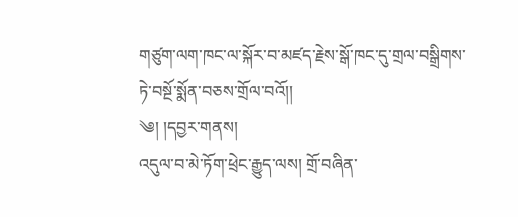གཙུག་ལག་ཁང་ལ་སྐོར་བ་མཛད་རྗེས་སྒོ་ཁང་དུ་གྲལ་བསྒྲིགས་ཏེ་བསྔོ་སྨོན་བཅས་གྲོལ་བའོ།།
༄། །དབྱར་གནས།
འདུལ་བ་མེ་ཏོག་ཕྲེང་རྒྱུད་ལས། གྲོ་བཞིན་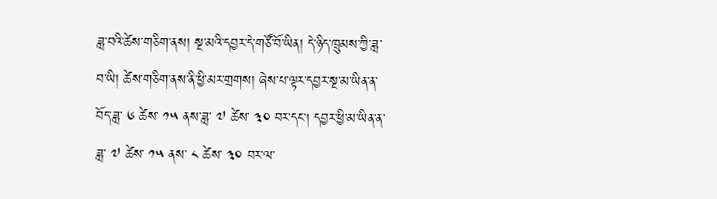ཟླ་བའི་ཚེས་གཅིག་ནས། སྔ་མའི་དབྱར་དེ་གཙོ་བོ་ཡིན། དེ་ཉིད་ཁྲུམས་ཀྱི་ཟླ་བ་ཡི། ཚེས་གཅིག་ནས་ནི་ཕྱི་མར་གྲགས། ཞེས་པ་ལྟར་དབྱར་སྔ་མ་ཡིན་ན་བོད་ཟླ་ ༦ ཚེས་ ༡༥ ནས་ཟླ་ ༧ ཚེས་ ༣༠ བར་དང། དབྱར་ཕྱི་མ་ཡིན་ན་ཟླ་ ༧ ཚེས་ ༡༥ ནས་ ༨ ཚེས་ ༣༠ བར་ལ་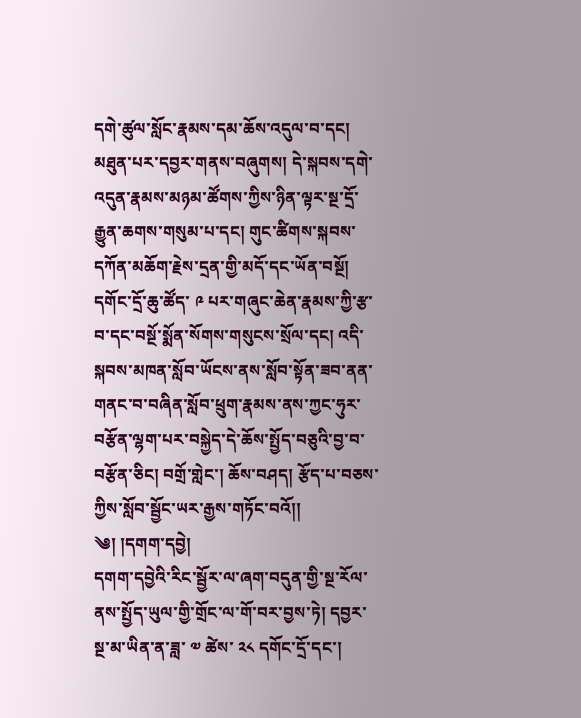དགེ་ཚུལ་སློང་རྣམས་དམ་ཆོས་འདུལ་བ་དང། མཐུན་པར་དབྱར་གནས་བཞུགས། དེ་སྐབས་དགེ་འདུན་རྣམས་མཉམ་ཚོགས་ཀྱིས་ཉིན་ལྟར་སྔ་དྲོ་རྒྱུན་ཆགས་གསུམ་པ་དང། གུང་ཚིགས་སྐབས་དཀོན་མཆོག་རྗེས་དྲན་གྱི་མདོ་དང་ཡོན་བསྔོ། དགོང་དྲོ་ཆུ་ཚོད་ ༩ པར་གཞུང་ཆེན་རྣམས་ཀྱི་རྩ་བ་དང་བསྔོ་སྨོན་སོགས་གསུངས་སྲོལ་དང། འདི་སྐབས་མཁན་སློབ་ཡོངས་ནས་སློབ་སྟོན་ཟབ་ནན་གནང་བ་བཞིན་སློབ་ཕྲུག་རྣམས་ནས་ཀྱང་ཧུར་བརྩོན་ལྷག་པར་བསྐྱེད་དེ་ཆོས་སྤྱོད་བཅུའི་བྱ་བ་བརྩོན་ཅིང། བགྲོ་གླེང་། ཆོས་བཤད། རྩོད་པ་བཅས་ཀྱིས་སློབ་སྦྱོང་ཡར་རྒྱས་གཏོང་བའོ།།
༄། །དགག་དབྱེ།
དགག་དབྱེའི་རིང་སྦྱོར་ལ་ཞག་བདུན་གྱི་སྔ་རོལ་ནས་སྤྱོད་ཡུལ་གྱི་གྲོང་ལ་གོ་བར་བྱས་ཏེ། དབྱར་སྔ་མ་ཡིན་ན་ཟླ་ ༧ ཚེས་ ༢༨ དགོང་དྲོ་དང་།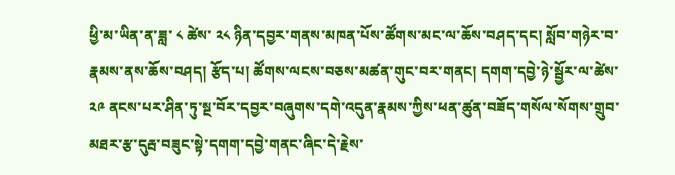ཕྱི་མ་ཡིན་ན་ཟླ་ ༨ ཚེས་ ༢༨ ཉིན་དབྱར་གནས་མཁན་པོས་ཚོགས་མང་ལ་ཆོས་བཤད་དང། སློབ་གཉེར་བ་རྣམས་ནས་ཆོས་བཤད། རྩོད་པ། ཚོགས་ལངས་བཅས་མཚན་གུང་བར་གནང། དགག་དབྱེ་ཉེ་སྦྱོར་ལ་ཚེས་ ༢༩ ནངས་པར་ཤིན་ཏུ་སྔ་བོར་དབྱར་བཞུགས་དགེ་འདུན་རྣམས་ཀྱིས་ཕན་ཚུན་བཟོད་གསོལ་སོགས་གྲུབ་མཐར་རྩ་དུརྦ་བཟུང་སྟེ་དགག་དབྱེ་གནང་ཞིང་དེ་རྗེས་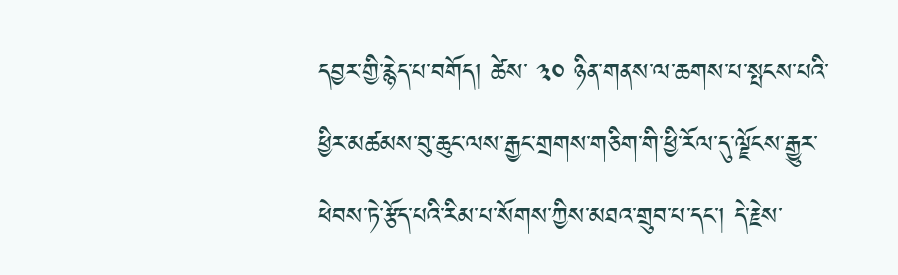དབྱར་གྱི་རྙེད་པ་བགོད། ཚེས་ ༣༠ ཉིན་གནས་ལ་ཆགས་པ་སྤངས་པའི་ཕྱིར་མཚམས་བུ་ཆུང་ལས་རྒྱང་གྲགས་གཅིག་གི་ཕྱི་རོལ་དུ་ལྗོངས་རྒྱུར་ཕེབས་ཏེ་རྩོད་པའི་རིམ་པ་སོགས་ཀྱིས་མཐའ་གྲུབ་པ་དང་། དེ་རྗེས་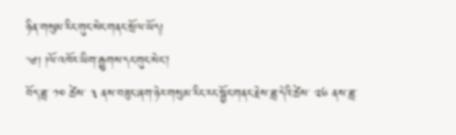ཉིན་གསུམ་རིང་གུང་སེང་གནང་སྲོལ་ཡོད།
༄། །ལོ་འཁོར་ཡིག་རྒྱུགས་དང་གུང་སེང།
བོད་ཟླ་ ༡༠ ཚེས་ ༣ ནས་བཟུང་ཞག་ཉེར་གསུམ་རིང་རང་སྦྱོང་གནང་རྗེས་ཟླ་དེའི་ཚེས་ ༢༦ ནས་ཟླ་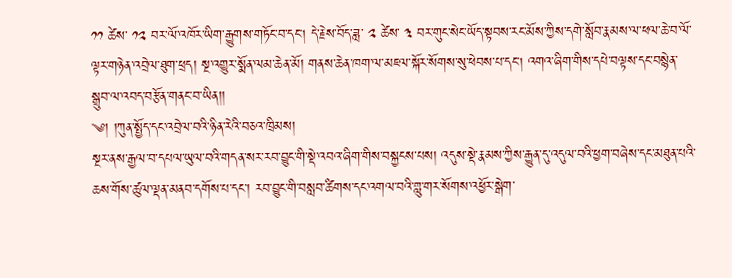༡༡ ཚེས་ ༡༢ བར་ལོ་འཁོར་ཡིག་རྒྱུགས་གཏོང་བ་དང། དེ་རྗེས་བོད་ཟླ་ ༢ ཚེས་ ༣ བར་གུང་སེང་ཡོད་སྟབས་རང་མོས་ཀྱིས་དགེ་སློབ་རྣམས་ལ་ཕལ་ཆེ་བ་ལོ་ལྟར་གཉེན་འབྲེལ་ཐུག་ཕྲད། སྔ་འགྱུར་སྨོན་ལམ་ཆེན་མོ། གནས་ཆེན་ཁག་ལ་མཇལ་སྐོར་སོགས་སུ་ཕེབས་པ་དང། འགའ་ཞིག་གིས་དཔེ་བལྟས་དང་བསྙེན་སྒྲུབ་ལ་འབད་བརྩོན་གནང་བ་ཡིན།།
༄། །ཀུན་སྤྱོད་དང་འབྲེལ་བའི་ཉིན་རེའི་བཅའ་ཁྲིམས།
སྔར་ནས་རྒྱལ་བ་དཔལ་ཡུལ་བའི་གདན་སར་རབ་བྱུང་གི་སྡེ་འབའ་ཞིག་གིས་བསྐྱངས་པས། འདུས་སྡེ་རྣམས་ཀྱིས་རྒྱུན་དུ་འདུལ་བའི་ཕྱག་བཞེས་དང་མཐུན་པའི་ཆས་གོས་ཚུལ་ལྡན་མནབ་དགོས་པ་དང་། རབ་བྱུང་གི་བསླབ་ཚིགས་དང་འགལ་བའི་གླུ་གར་སོགས་འཕྱོར་སྒེག་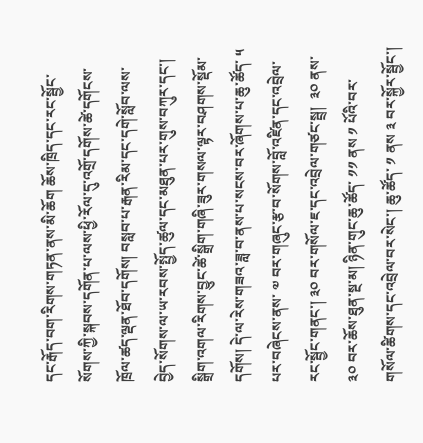དང་རྒོད་བག་རིགས་གཏན་ནས་མི་ཆོག ཆོས་ཁྲིད་དང་རང་སྦྱོང་སོགས་ཀྱི་སྐབས་དགོན་པ་ལས་ཕྱི་རོལ་དུ་འགྲོ་དགོས་ཚེ་དགོངས་ཁྲོལ་ཚད་ལྡན་ཐོབ་དགོས། བསླབ་པ་རྒན་རིམ་དང་དགེ་སློབ་ལས་བྱེད་སོགས་ལ་ཡ་རབས་སྤྱོད་ཚུལ་དང་མཐུན་པར་གུས་བཀུར་དང་། སྒྲིག་འགལ་རིགས་བྱུང་ཚེ་སྒྲིག་གཞི་ཟུར་གསལ་ལྟར་བཤགས་སྡོམ་དགོས། དེ་ལ་རེས་གཟའ་ཟླ་བ་ནས་པ་སངས་བར་ཞོགས་པ་ཆུ་ཚོད་ ༥ པར་བཞེངས་ནས་ ༧ བར་གཞུང་རྩ་བ་སོགས་བློ་འཛིན་དང་འབྲེལ་རང་སྦྱོང་གནང་། ༣༠ བར་གསོལ་ཇ་དང་འབྲེལ་གཙང་སྦྲ།  ༣༠ ནས་ ༣༠ བར་ཆོས་ཐུན་སྔ་མ། ཉིན་གུང་ཆུ་ཚོད་ ༡༡ ནས ༡ པོའི་བར་གསོལ་ཚིགས་དང་འབྲེལ་བར་སེང་། ཆུ་ཚོད་ ༡ ནས ༣ བར་སྐྱོར་སྦྱོང་།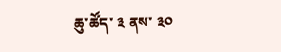ཆུ་ཚོད་ ༣ ནས་ ༣༠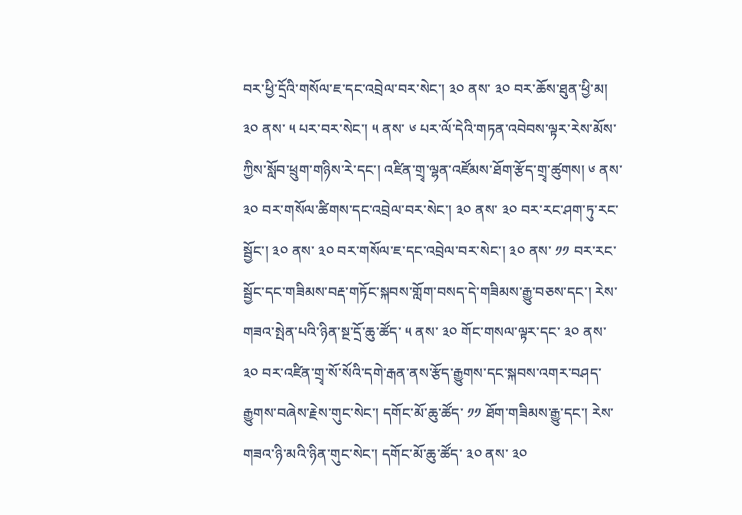བར་ཕྱི་དྲོའི་གསོལ་ཇ་དང་འབྲེལ་བར་སེང་། ༣༠ ནས་ ༣༠ བར་ཆོས་ཐུན་ཕྱི་མ། ༣༠ ནས་ ༥ པར་བར་སེང་། ༥ ནས་ ༦ པར་ལོ་དེའི་གཏན་འབེབས་ལྟར་རེས་མོས་ཀྱིས་སློབ་ཕྲུག་གཉིས་རེ་དང་། འཛིན་གྲྭ་ལྷན་འཛོམས་ཐོག་རྩོད་གྲྭ་ཚུགས། ༦ ནས་ ༣༠ བར་གསོལ་ཚིགས་དང་འབྲེལ་བར་སེང་། ༣༠ ནས་ ༣༠ བར་རང་ཤག་ཏུ་རང་སྦྱོང་། ༣༠ ནས་ ༣༠ བར་གསོལ་ཇ་དང་འབྲེལ་བར་སེང་། ༣༠ ནས་ ༡༡ བར་རང་སྦྱོང་དང་གཟིམས་བརྡ་གཏོང་སྐབས་གློག་བསད་དེ་གཟིམས་རྒྱུ་བཅས་དང་། རེས་གཟའ་སྤེན་པའི་ཉིན་སྔ་དྲོ་ཆུ་ཚོད་ ༥ ནས་ ༣༠ གོང་གསལ་ལྟར་དང་ ༣༠ ནས་ ༣༠ བར་འཛིན་གྲྭ་སོ་སོའི་དགེ་རྒན་ནས་རྩོད་རྒྱུགས་དང་སྐབས་འགར་བཤད་རྒྱུགས་བཞེས་རྗེས་གུང་སེང་། དགོང་མོ་ཆུ་ཚོད་ ༡༡ ཐོག་གཟིམས་རྒྱུ་དང་། རེས་གཟའ་ཉི་མའི་ཉིན་གུང་སེང་། དགོང་མོ་ཆུ་ཚོད་ ༣༠ ནས་ ༣༠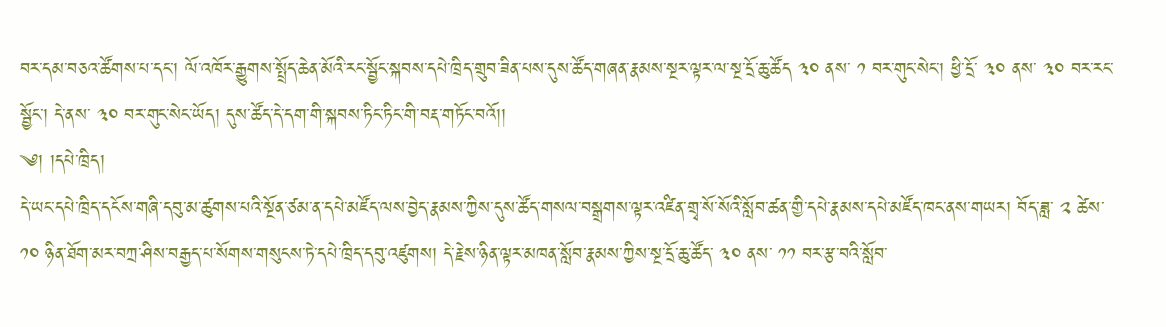བར་དམ་བཅའ་ཚོགས་པ་དང་། ལོ་འཁོར་རྒྱུགས་སྤྲོད་ཆེན་མོའི་རང་སྦྱོང་སྐབས་དཔེ་ཁྲིད་གྲུབ་ཟིན་པས་དུས་ཚོད་གཞན་རྣམས་སྔར་ལྟར་ལ་སྔ་དྲོ་ཆུ་ཚོད ༣༠ ནས་ ༡ བར་གུང་སེང་། ཕྱི་དྲོ་ ༣༠ ནས་ ༣༠ བར་རང་སྦྱོང་། དེ་ནས་ ༣༠ བར་གུང་སེང་ཡོད། དུས་ཚོད་དེ་དག་གི་སྐབས་ཏིང་ཏིང་གི་བརྡ་གཏོང་བའོ།།
༄། །དཔེ་ཁྲིད།
དེ་ཡང་དཔེ་ཁྲིད་དངོས་གཞི་དབུ་མ་ཚུགས་པའི་སྔོན་ཙམ་ན་དཔེ་མཛོད་ལས་བྱེད་རྣམས་ཀྱིས་དུས་ཚོད་གསལ་བསྒྲགས་ལྟར་འཛིན་གྲྭ་སོ་སོའི་སློབ་ཚན་གྱི་དཔེ་རྣམས་དཔེ་མཛོད་ཁང་ནས་གཡར། བོད་ཟླ་ ༢ ཚེས་ ༡༠ ཉིན་ཐོག་མར་བཀྲ་ཤིས་བརྒྱད་པ་སོགས་གསུངས་ཏེ་དཔེ་ཁྲིད་དབུ་འཛུགས། དེ་རྗེས་ཉིན་ལྟར་མཁན་སློབ་རྣམས་ཀྱིས་སྔ་དྲོ་ཆུ་ཚོད་ ༣༠ ནས་ ༡༡ བར་རྩ་བའི་སློབ་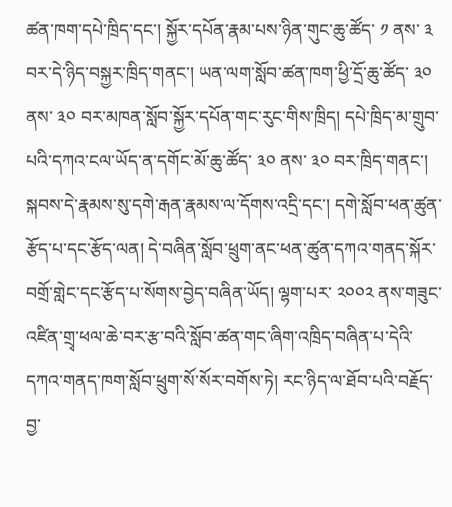ཚན་ཁག་དཔེ་ཁྲིད་དང་། སྐྱོར་དཔོན་རྣམ་པས་ཉིན་གུང་ཆུ་ཚོད་ ༡ ནས་ ༣ བར་དེ་ཉིད་བསྐྱར་ཁྲིད་གནང་། ཡན་ལག་སློབ་ཚན་ཁག་ཕྱི་དྲོ་ཆུ་ཚོད་ ༣༠ ནས་ ༣༠ བར་མཁན་སློབ་སྐྱོར་དཔོན་གང་རུང་གིས་ཁྲིད། དཔེ་ཁྲིད་མ་གྲུབ་པའི་དཀའ་ངལ་ཡོད་ན་དགོང་མོ་ཆུ་ཚོད་ ༣༠ ནས་ ༣༠ བར་ཁྲིད་གནང་། སྐབས་དེ་རྣམས་སུ་དགེ་རྒན་རྣམས་ལ་དོགས་འདྲི་དང་། དགེ་སློབ་ཕན་ཚུན་རྩོད་པ་དང་རྩོད་ལན། དེ་བཞིན་སློབ་ཕྲུག་ནང་ཕན་ཚུན་དཀའ་གནད་སྐོར་བགྲོ་གླེང་དང་རྩོད་པ་སོགས་བྱེད་བཞིན་ཡོད། ལྷག་པར་ ༢༠༠༢ ནས་གཟུང་འཛིན་གྲྭ་ཕལ་ཆེ་བར་རྩ་བའི་སློབ་ཚན་གང་ཞིག་འཁྲིད་བཞིན་པ་དེའི་དཀའ་གནད་ཁག་སློབ་ཕྲུག་སོ་སོར་བགོས་ཏེ། རང་ཉིད་ལ་ཐོབ་པའི་བརྗོད་བྱ་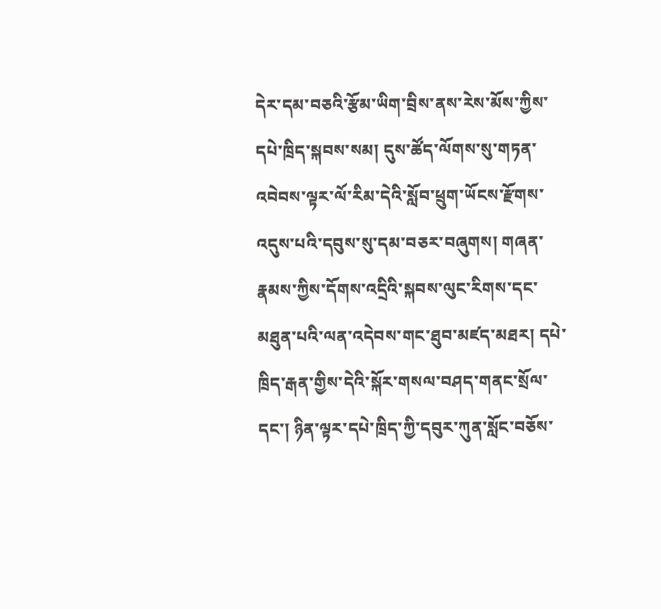དེར་དམ་བཅའི་རྩོམ་ཡིག་བྲིས་ནས་རེས་མོས་ཀྱིས་དཔེ་ཁྲིད་སྐབས་སམ། དུས་ཚོད་ལོགས་སུ་གཏན་འབེབས་ལྟར་ལོ་རིམ་དེའི་སློབ་ཕྲུག་ཡོངས་རྫོགས་འདུས་པའི་དབུས་སུ་དམ་བཅར་བཞུགས། གཞན་རྣམས་ཀྱིས་དོགས་འདྲིའི་སྐབས་ལུང་རིགས་དང་མཐུན་པའི་ལན་འདེབས་གང་ཐུབ་མཛད་མཐར། དཔེ་ཁྲིད་རྒན་གྱིས་དེའི་སྐོར་གསལ་བཤད་གནང་སྲོལ་དང་། ཉིན་ལྟར་དཔེ་ཁྲིད་ཀྱི་དབུར་ཀུན་སློང་བཅོས་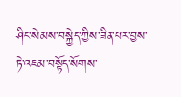ཤིང་སེམས་བསྐྱེད་ཀྱིས་ཟིན་པར་བྱས་ཏེ་འཇམ་བསྟོད་སོགས་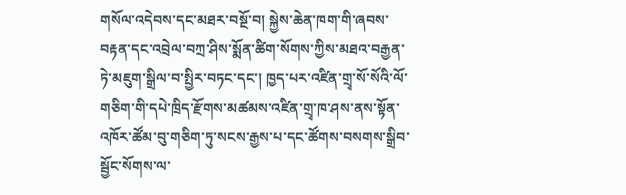གསོལ་འདེབས་དང་མཐར་བསྔོ་བ། སྐྱེས་ཆེན་ཁག་གི་ཞབས་བརྟན་དང་འབྲེལ་བཀྲ་ཤིས་སྨོན་ཚིག་སོགས་ཀྱིས་མཐའ་བརྒྱན་ཏེ་མཇུག་སྒྲིལ་བ་སྤྱིར་བཏང་དང་། ཁྱད་པར་འཛིན་གྲྭ་སོ་སོའི་ལོ་གཅིག་གི་དཔེ་ཁྲིད་རྫོགས་མཚམས་འཛིན་གྲྭ་ཁ་ཤས་ནས་སྟོན་འཁོར་ཚོམ་བུ་གཅིག་ཏུ་སངས་རྒྱས་པ་དང་ཚོགས་བསགས་སྒྲིབ་སྦྱོང་སོགས་ལ་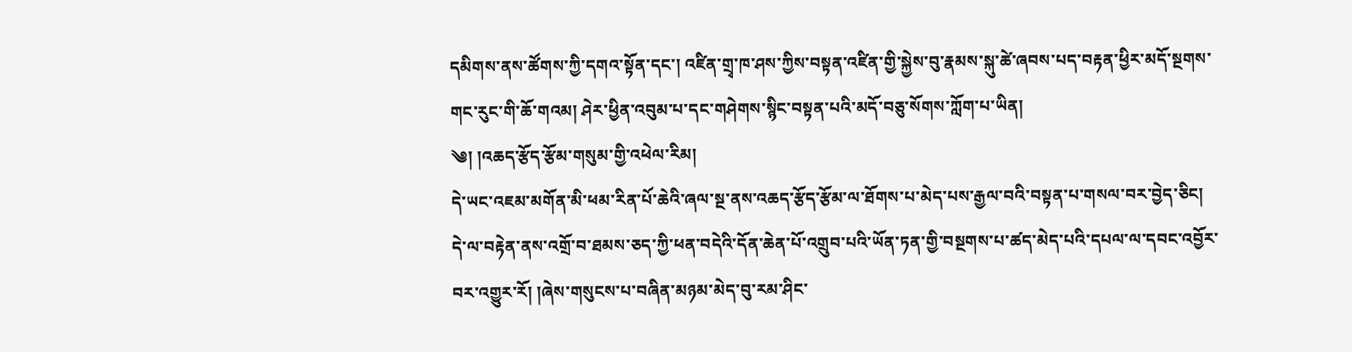དམིགས་ནས་ཚོགས་ཀྱི་དགའ་སྟོན་དང་། འཛིན་གྲྭ་ཁ་ཤས་ཀྱིས་བསྟན་འཛིན་གྱི་སྐྱེས་བུ་རྣམས་སྐུ་ཚེ་ཞབས་པད་བརྟན་ཕྱིར་མདོ་སྔགས་གང་རུང་གི་ཆོ་གའམ། ཤེར་ཕྱིན་འབུམ་པ་དང་གཤེགས་སྙིང་བསྟན་པའི་མདོ་བཅུ་སོགས་ཀློག་པ་ཡིན།
༄། །འཆད་རྩོད་རྩོམ་གསུམ་གྱི་འཕེལ་རིམ།
དེ་ཡང་འཇམ་མགོན་མི་ཕམ་རིན་པོ་ཆེའི་ཞལ་སྔ་ནས་འཆད་རྩོད་རྩོམ་ལ་ཐོགས་པ་མེད་པས་རྒྱལ་བའི་བསྟན་པ་གསལ་བར་བྱེད་ཅིང། དེ་ལ་བརྟེན་ནས་འགྲོ་བ་ཐམས་ཅད་ཀྱི་ཕན་བདེའི་དོན་ཆེན་པོ་འགྲུབ་པའི་ཡོན་ཏན་གྱི་བསྔགས་པ་ཚད་མེད་པའི་དཔལ་ལ་དབང་འབྱོར་བར་འགྱུར་རོ། །ཞེས་གསུངས་པ་བཞིན་མཉམ་མེད་བུ་རམ་ཤིང་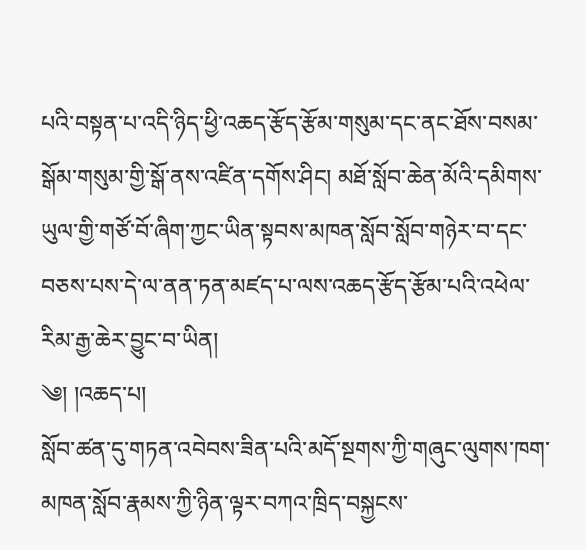པའི་བསྟན་པ་འདི་ཉིད་ཕྱི་འཆད་རྩོད་རྩོམ་གསུམ་དང་ནང་ཐོས་བསམ་སྒོམ་གསུམ་གྱི་སྒོ་ནས་འཛིན་དགོས་ཤིང། མཐོ་སློབ་ཆེན་མོའི་དམིགས་ཡུལ་གྱི་གཙོ་བོ་ཞིག་ཀྱང་ཡིན་སྟབས་མཁན་སློབ་སློབ་གཉེར་བ་དང་བཅས་པས་དེ་ལ་ནན་ཏན་མཛད་པ་ལས་འཆད་རྩོད་རྩོམ་པའི་འཕེལ་རིམ་རྒྱ་ཆེར་བྱུང་བ་ཡིན།
༄། །འཆད་པ།
སློབ་ཚན་དུ་གཏན་འབེབས་ཟིན་པའི་མདོ་སྔགས་ཀྱི་གཞུང་ལུགས་ཁག་མཁན་སློབ་རྣམས་ཀྱི་ཉིན་ལྟར་བཀའ་ཁྲིད་བསྐྱངས་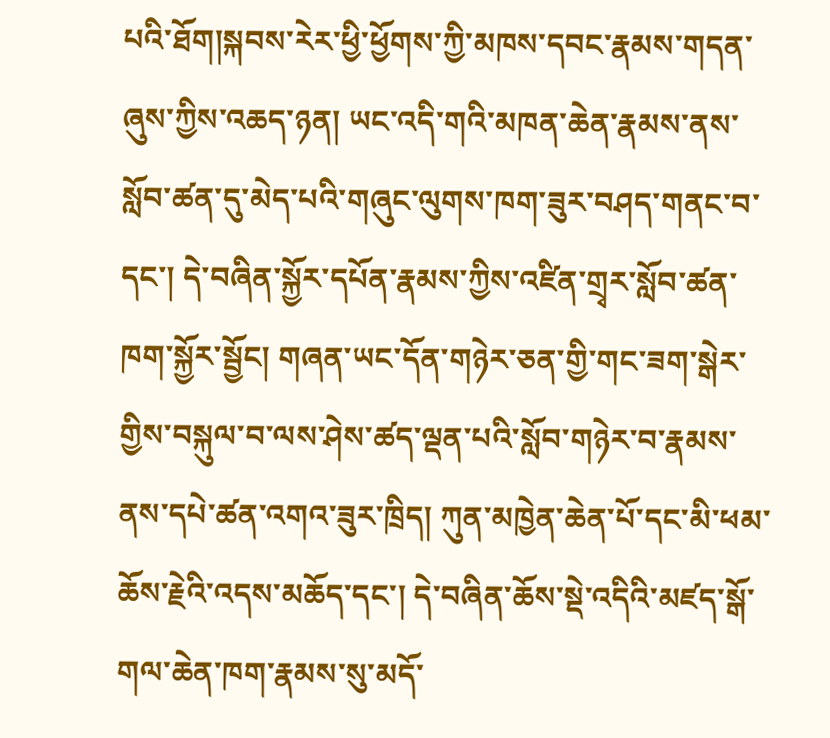པའི་ཐོག།སྐབས་རེར་ཕྱི་ཕྱོགས་ཀྱི་མཁས་དབང་རྣམས་གདན་ཞུས་ཀྱིས་འཆད་ཉན། ཡང་འདི་གའི་མཁན་ཆེན་རྣམས་ནས་སློབ་ཚན་དུ་མེད་པའི་གཞུང་ལུགས་ཁག་ཟུར་བཤད་གནང་བ་དང་། དེ་བཞིན་སྐྱོར་དཔོན་རྣམས་ཀྱིས་འཛིན་གྲྭར་སློབ་ཚན་ཁག་སྐྱོར་སྦྱོང། གཞན་ཡང་དོན་གཉེར་ཅན་གྱི་གང་ཟག་སྒེར་གྱིས་བསྐུལ་བ་ལས་ཤེས་ཚད་ལྡན་པའི་སློབ་གཉེར་བ་རྣམས་ནས་དཔེ་ཚན་འགའ་ཟུར་ཁྲིད། ཀུན་མཁྱེན་ཆེན་པོ་དང་མི་ཕམ་ཆོས་རྗེའི་འདས་མཆོད་དང་། དེ་བཞིན་ཆོས་སྡེ་འདིའི་མཛད་སྒོ་གལ་ཆེན་ཁག་རྣམས་སུ་མདོ་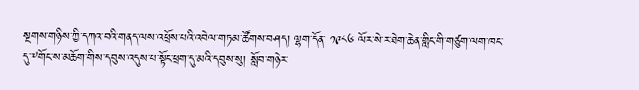སྔགས་གཉིས་ཀྱི་དཀའ་བའི་གནད་ལས་འཕྲོས་པའི་འབེལ་གཏམ་ཚོགས་བཤད། ལྷག་དོན་ ༡༩༨༦ ལོར་སེ་ར་ཐེག་ཆེན་གླིང་གི་གཙུག་ལག་ཁང་དུ་༸གོང་ས་མཆོག་གིས་དབུས་འདུས་པ་སྟོང་ཕྲག་དུ་མའི་དབུས་སུ། སློབ་གཉེར་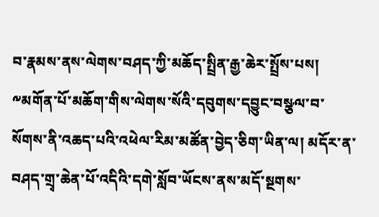བ་རྣམས་ནས་ལེགས་བཤད་ཀྱི་མཆོད་སྤྲིན་རྒྱ་ཆེར་སྤྲོས་པས། ༸མགོན་པོ་མཆོག་གིས་ལེགས་སོའི་དབུགས་དབྱུང་བསྩལ་བ་སོགས་ནི་འཆད་པའི་འཕེལ་རིམ་མཚོན་བྱེད་ཅིག་ཡིན་ལ། མདོར་ན་བཤད་གྲྭ་ཆེན་པོ་འདིའི་དགེ་སློབ་ཡོངས་ནས་མདོ་སྔགས་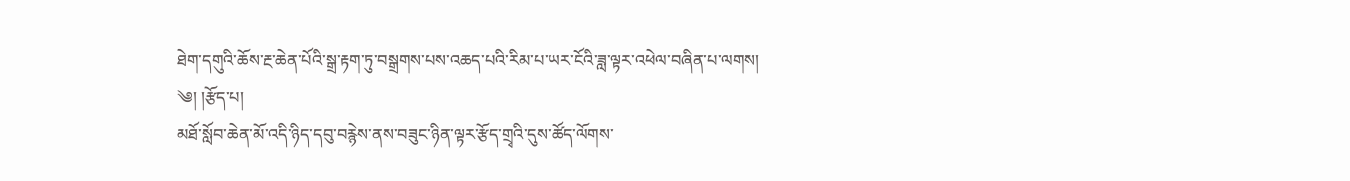ཐེག་དགུའི་ཆོས་རྔ་ཆེན་པོའི་སྒྲ་རྟག་ཏུ་བསྒྲགས་པས་འཆད་པའི་རིམ་པ་ཡར་ངོའི་ཟླ་ལྟར་འཕེལ་བཞིན་པ་ལགས།
༄། །རྩོད་པ།
མཐོ་སློབ་ཆེན་མོ་འདི་ཉིད་དབུ་བརྙེས་ནས་བཟུང་ཉིན་ལྟར་རྩོད་གྲྭའི་དུས་ཚོད་ལོགས་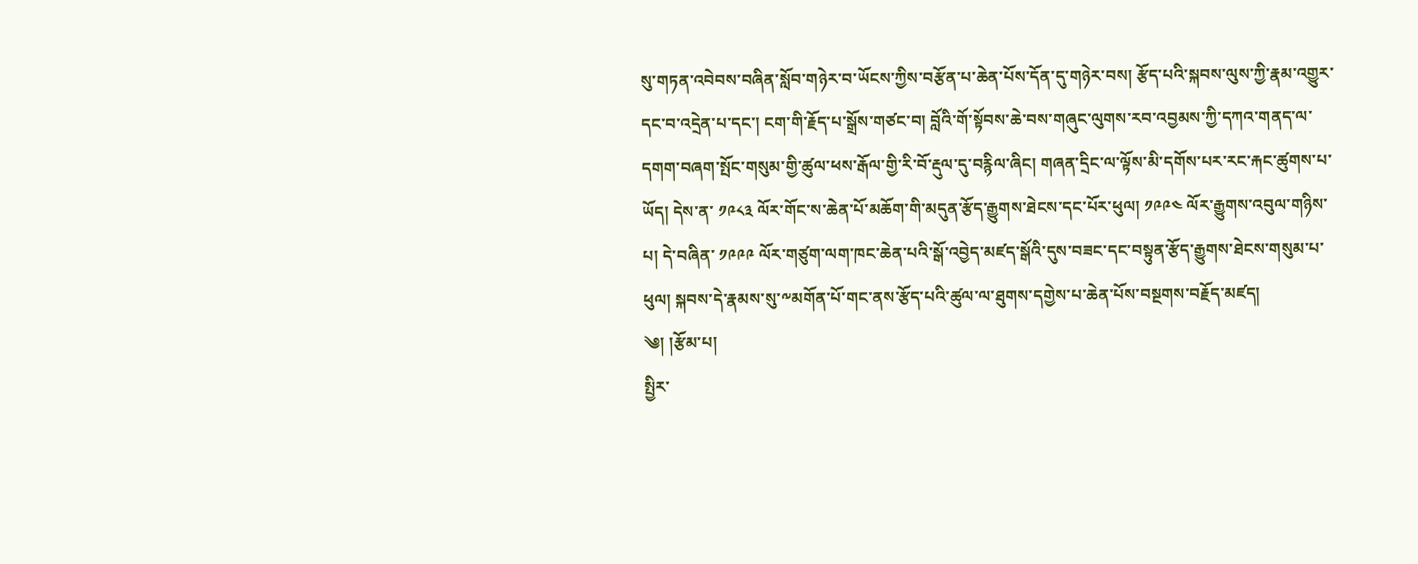སུ་གཏན་འབེབས་བཞིན་སློབ་གཉེར་བ་ཡོངས་ཀྱིས་བརྩོན་པ་ཆེན་པོས་དོན་དུ་གཉེར་བས། རྩོད་པའི་སྐབས་ལུས་ཀྱི་རྣམ་འགྱུར་དང་བ་འདྲེན་པ་དང་། ངག་གི་རྗོད་པ་སྒྲོས་གཙང་བ། བློའི་གོ་སྟོབས་ཆེ་བས་གཞུང་ལུགས་རབ་འབྱམས་ཀྱི་དཀའ་གནད་ལ་དགག་བཞག་སྤོང་གསུམ་གྱི་ཚུལ་ཕས་རྒོལ་གྱི་རི་བོ་རྡུལ་དུ་བརྙིལ་ཞིང། གཞན་དྲིང་ལ་ལྟོས་མི་དགོས་པར་རང་རྐང་ཚུགས་པ་ཡོད། དེས་ན་ ༡༩༨༣ ལོར་གོང་ས་ཆེན་པོ་མཆོག་གི་མདུན་རྩོད་རྒྱུགས་ཐེངས་དང་པོར་ཕུལ། ༡༩༩༤ ལོར་རྒྱུགས་འབུལ་གཉིས་པ། དེ་བཞིན་ ༡༩༩༩ ལོར་གཙུག་ལག་ཁང་ཆེན་པའི་སྒོ་འབྱེད་མཛད་སྒོའི་དུས་བཟང་དང་བསྟུན་རྩོད་རྒྱུགས་ཐེངས་གསུམ་པ་ཕུལ། སྐབས་དེ་རྣམས་སུ་༸མགོན་པོ་གང་ནས་རྩོད་པའི་ཚུལ་ལ་ཐུགས་དགྱེས་པ་ཆེན་པོས་བསྔགས་བརྗོད་མཛད།
༄། །རྩོམ་པ།
སྤྱིར་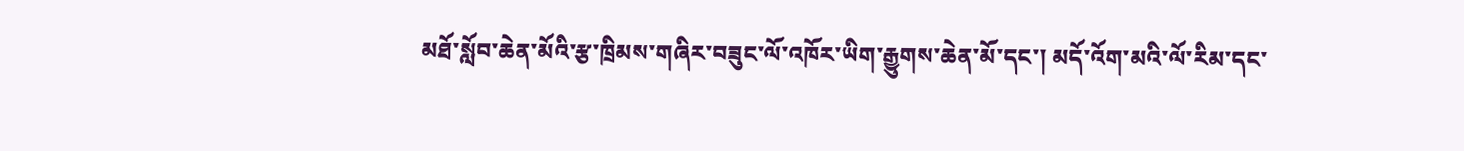མཐོ་སློབ་ཆེན་མོའི་རྩ་ཁྲིམས་གཞིར་བཟུང་ལོ་འཁོར་ཡིག་རྒྱུགས་ཆེན་མོ་དང་། མདོ་འོག་མའི་ལོ་རིམ་དང་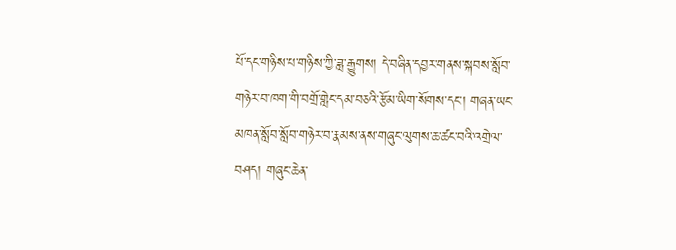པོ་དང་གཉིས་པ་གཉིས་ཀྱི་ཟླ་རྒྱུགས། དེ་བཞིན་དབྱར་གནས་སྐབས་སློབ་གཉེར་བ་ཁག་གི་བགྲོ་གླེང་དམ་བཅའི་རྩོམ་ཡིག་སོགས་དང་། གཞན་ཡང་མཁན་སློབ་སློབ་གཉེར་བ་རྣམས་ནས་གཞུང་ལུགས་ཆ་ཚང་བའི་འགྲེལ་བཤད། གཞུང་ཆེན་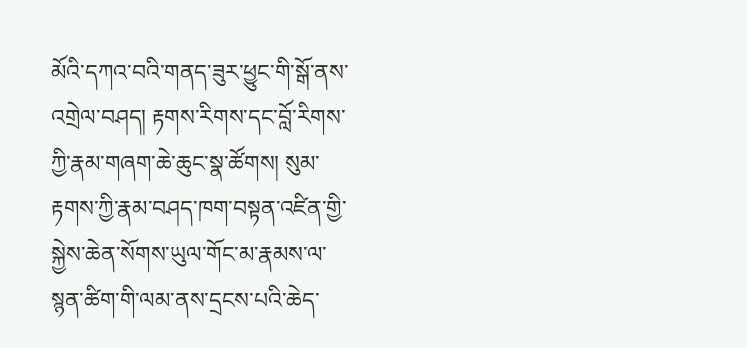མོའི་དཀའ་བའི་གནད་ཟུར་ཕྱུང་གི་སྒོ་ནས་འགྲེལ་བཤད། རྟགས་རིགས་དང་བློ་རིགས་ཀྱི་རྣམ་གཞག་ཆེ་ཆུང་སྣ་ཚོགས། སུམ་རྟགས་ཀྱི་རྣམ་བཤད་ཁག་བསྟན་འཛིན་གྱི་སྐྱེས་ཆེན་སོགས་ཡུལ་གོང་མ་རྣམས་ལ་སྙན་ཚིག་གི་ལམ་ནས་དྲངས་པའི་ཆེད་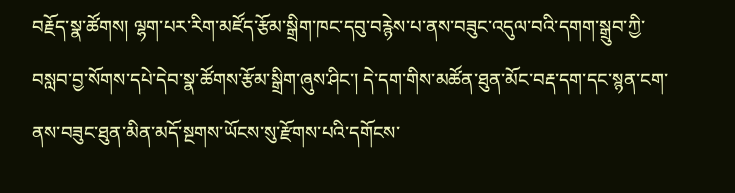བརྗོད་སྣ་ཚོགས། ལྷག་པར་རིག་མཛོད་རྩོམ་སྒྲིག་ཁང་དབུ་བརྙེས་པ་ནས་བཟུང་འདུལ་བའི་དགག་སྒྲུབ་ཀྱི་བསླབ་བྱ་སོགས་དཔེ་དེབ་སྣ་ཚོགས་རྩོམ་སྒྲིག་ཞུས་ཤིང་། དེ་དག་གིས་མཚོན་ཐུན་མོང་བརྡ་དག་དང་སྙན་ངག་ནས་བཟུང་ཐུན་མིན་མདོ་སྔགས་ཡོངས་སུ་རྫོགས་པའི་དགོངས་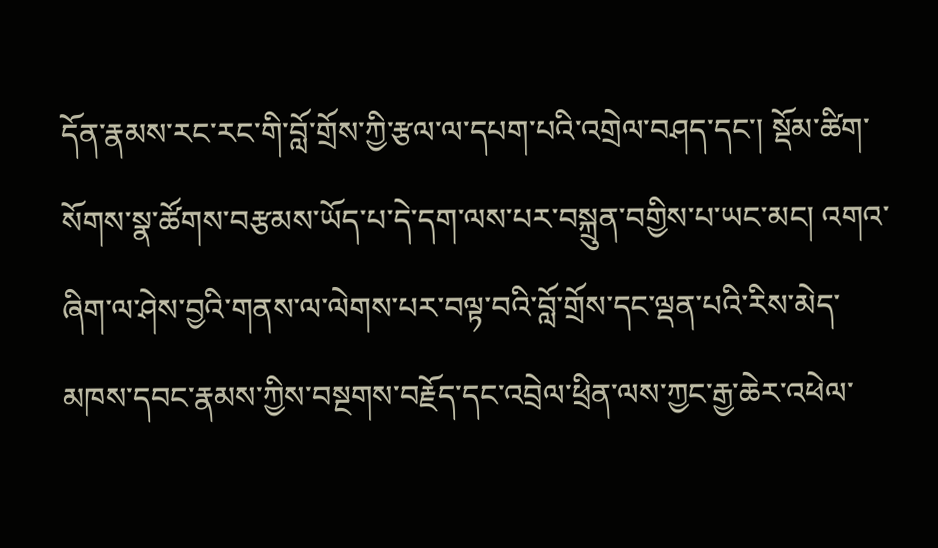དོན་རྣམས་རང་རང་གི་བློ་གྲོས་ཀྱི་རྩལ་ལ་དཔག་པའི་འགྲེལ་བཤད་དང་། སྡོམ་ཚིག་སོགས་སྣ་ཚོགས་བརྩམས་ཡོད་པ་དེ་དག་ལས་པར་བསྐྲུན་བགྱིས་པ་ཡང་མང། འགའ་ཞིག་ལ་ཤེས་བྱའི་གནས་ལ་ལེགས་པར་བལྟ་བའི་བློ་གྲོས་དང་ལྡན་པའི་རིས་མེད་མཁས་དབང་རྣམས་ཀྱིས་བསྔགས་བརྗོད་དང་འབྲེལ་ཕྲིན་ལས་ཀྱང་རྒྱ་ཆེར་འཕེལ་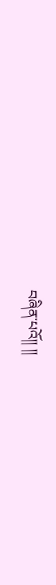བཞིན་པའོ།། །།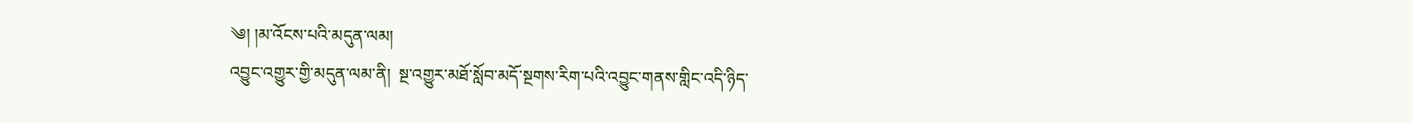༄། །མ་འོངས་པའི་མདུན་ལམ།
འབྱུང་འགྱུར་གྱི་མདུན་ལམ་ནི།  སྔ་འགྱུར་མཐོ་སློབ་མདོ་སྔགས་རིག་པའི་འབྱུང་གནས་གླིང་འདི་ཉིད་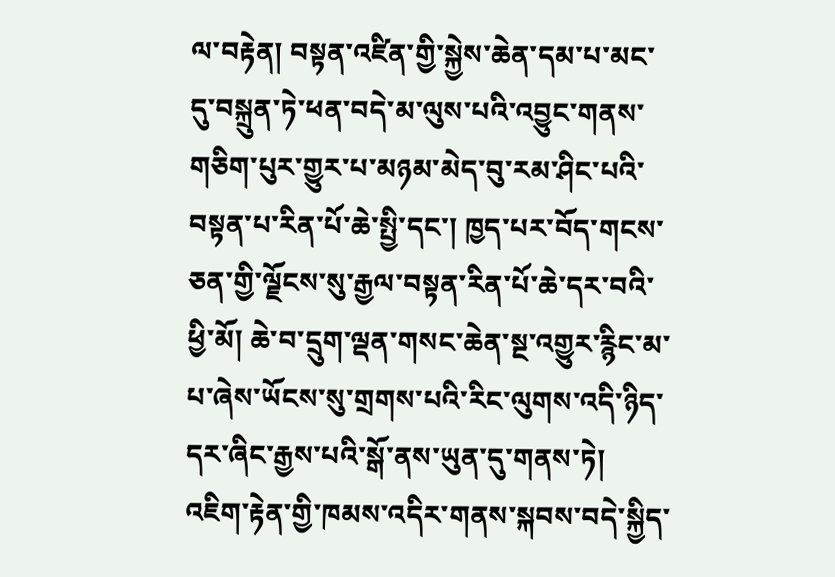ལ་བརྟེན། བསྟན་འཛིན་གྱི་སྐྱེས་ཆེན་དམ་པ་མང་དུ་བསྐྲུན་ཏེ་ཕན་བདེ་མ་ལུས་པའི་འབྱུང་གནས་གཅིག་པུར་གྱུར་པ་མཉམ་མེད་བུ་རམ་ཤིང་པའི་བསྟན་པ་རིན་པོ་ཆེ་སྤྱི་དང་། ཁྱད་པར་བོད་གངས་ཅན་གྱི་ལྗོངས་སུ་རྒྱལ་བསྟན་རིན་པོ་ཆེ་དར་བའི་ཕྱི་མོ། ཆེ་བ་དྲུག་ལྡན་གསང་ཆེན་སྔ་འགྱུར་རྙིང་མ་པ་ཞེས་ཡོངས་སུ་གྲགས་པའི་རིང་ལུགས་འདི་ཉིད་དར་ཞིང་རྒྱས་པའི་སྒོ་ནས་ཡུན་དུ་གནས་ཏེ། འཇིག་རྟེན་གྱི་ཁམས་འདིར་གནས་སྐབས་བདེ་སྐྱིད་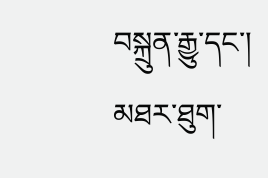བསྐྲུན་རྒྱུ་དང་། མཐར་ཐུག་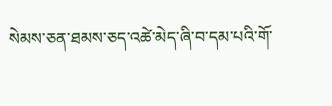སེམས་ཅན་ཐམས་ཅད་འཚེ་མེད་ཞི་བ་དམ་པའི་གོ་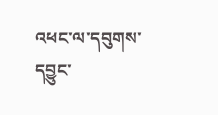འཕང་ལ་དབུགས་དབྱུང་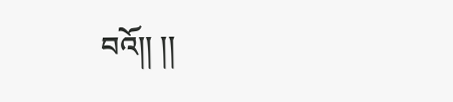བའོ།། །།